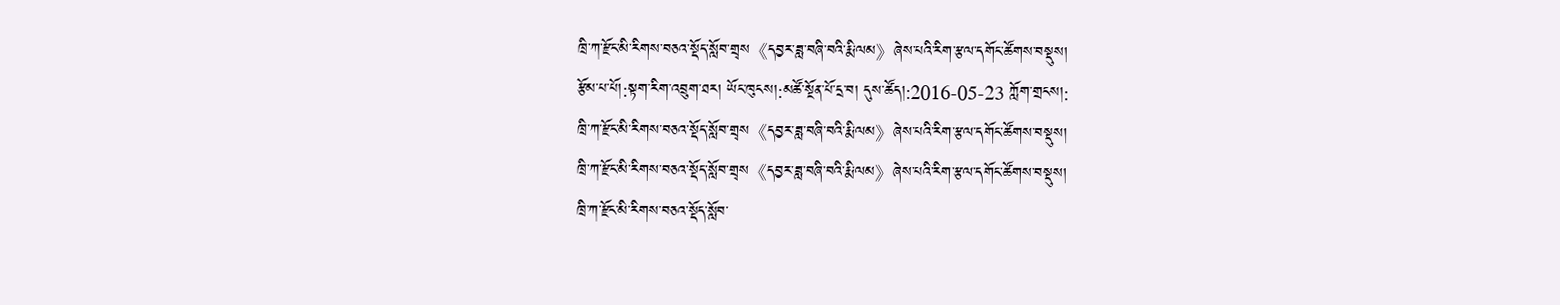ཁྲི་ཀ་རྫོང་མི་རིགས་བཅའ་སྡོད་སློབ་གྲྭས《དབྱར་ཟླ་བཞི་བའི་རྨི་ལམ》ཞེས་པའི་རིག་རྩལ་དགོང་ཚོགས་བསྡུས།
རྩོམ་པ་པོ།:སྟག་རིག་འབྲུག་ཐར། ཡོང་ཁུངས།:མཚོ་སྔོན་པོ་དྲ་བ། དུས་ཚོད།:2016-05-23 ཀློག་གྲངས།:
ཁྲི་ཀ་རྫོང་མི་རིགས་བཅའ་སྡོད་སློབ་གྲྭས《དབྱར་ཟླ་བཞི་བའི་རྨི་ལམ》ཞེས་པའི་རིག་རྩལ་དགོང་ཚོགས་བསྡུས།
ཁྲི་ཀ་རྫོང་མི་རིགས་བཅའ་སྡོད་སློབ་གྲྭས《དབྱར་ཟླ་བཞི་བའི་རྨི་ལམ》ཞེས་པའི་རིག་རྩལ་དགོང་ཚོགས་བསྡུས།
ཁྲི་ཀ་རྫོང་མི་རིགས་བཅའ་སྡོད་སློབ་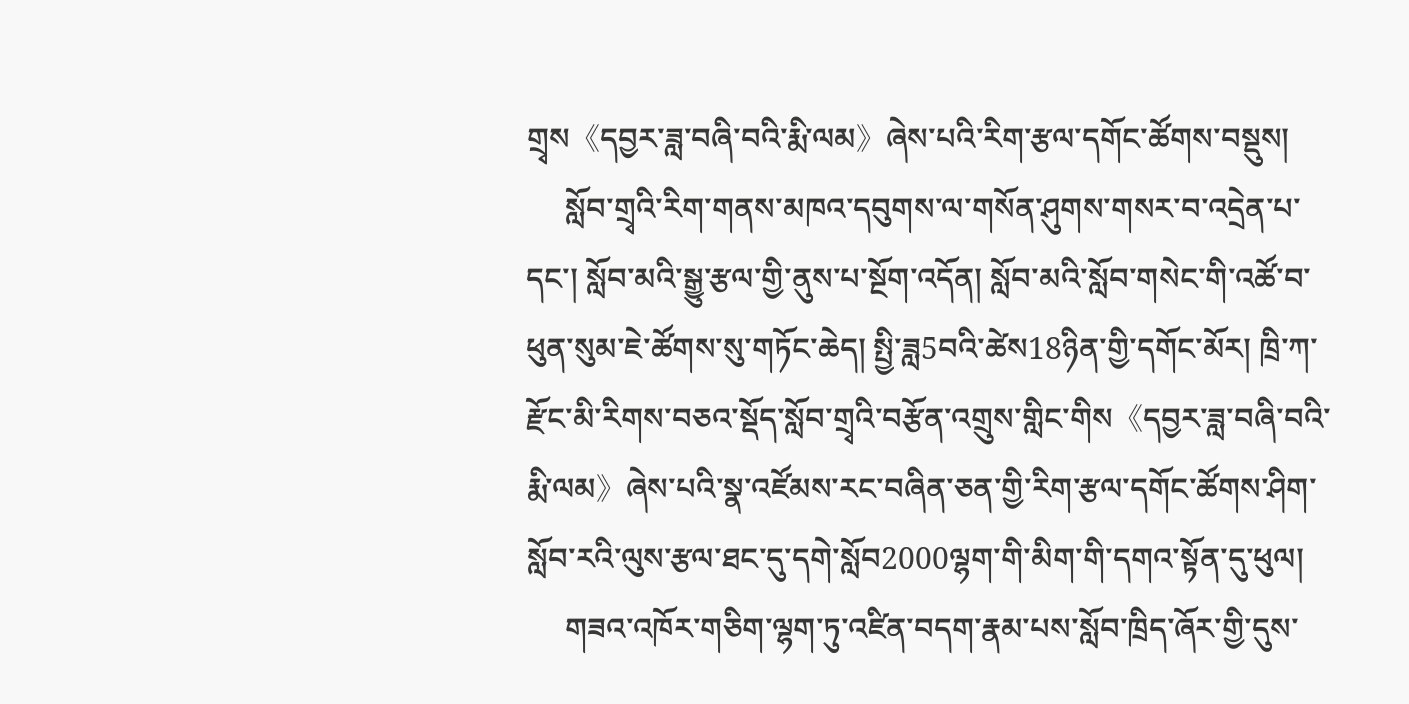གྲྭས《དབྱར་ཟླ་བཞི་བའི་རྨི་ལམ》ཞེས་པའི་རིག་རྩལ་དགོང་ཚོགས་བསྡུས།
     སློབ་གྲྭའི་རིག་གནས་མཁའ་དབུགས་ལ་གསོན་ཤུགས་གསར་བ་འདྲེན་པ་དང་། སློབ་མའི་སྒྱུ་རྩལ་གྱི་ནུས་པ་སྔོག་འདོན། སློབ་མའི་སློབ་གསེང་གི་འཚོ་བ་ཕུན་སུམ་ཇེ་ཚོགས་སུ་གཏོང་ཆེད། སྤྱི་ཟླ5བའི་ཚེས18ཉིན་གྱི་དགོང་མོར། ཁྲི་ཀ་རྫོང་མི་རིགས་བཅའ་སྡོད་སློབ་གྲྭའི་བརྩོན་འགྲུས་གླིང་གིས《དབྱར་ཟླ་བཞི་བའི་རྨི་ལམ》ཞེས་པའི་སྣ་འཛོམས་རང་བཞིན་ཅན་གྱི་རིག་རྩལ་དགོང་ཚོགས་ཤིག་སློབ་རའི་ལུས་རྩལ་ཐང་དུ་དགེ་སློབ2000ལྷག་གི་མིག་གི་དགའ་སྟོན་དུ་ཕུལ།
     གཟའ་འཁོར་གཅིག་ལྷག་ཏུ་འཛིན་བདག་རྣམ་པས་སློབ་ཁྲིད་ཞོར་གྱི་དུས་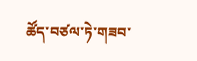ཚོད་བཙལ་ཏེ་གཟབ་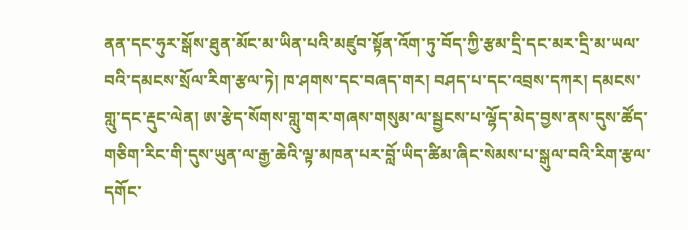ནན་དང་ཧུར་སྒོས་ཐུན་མོང་མ་ཡིན་པའི་མཛུབ་སྟོན་འོག་ཏུ་བོད་ཀྱི་རྩམ་དྲི་དང་མར་དྲི་མ་ཡལ་བའི་དམངས་སྲོལ་རིག་རྩལ་ཏེ། ཁ་ཤགས་དང་བཞད་གར། བཤད་པ་དང་འབྲས་དཀར། དམངས་གླུ་དང་རྡུང་ལེན། ཨ་རྩེད་སོགས་གླུ་གར་གཞས་གསུམ་ལ་སྦྱངས་པ་ལྷོད་མེད་བྱས་ནས་དུས་ཚོད་གཅིག་རིང་གི་དུས་ཡུན་ལ་རྒྱ་ཆེའི་ལྟ་མཁན་པར་བློ་ཡིད་ཚིམ་ཞིང་སེམས་པ་སྒུལ་བའི་རིག་རྩལ་དགོང་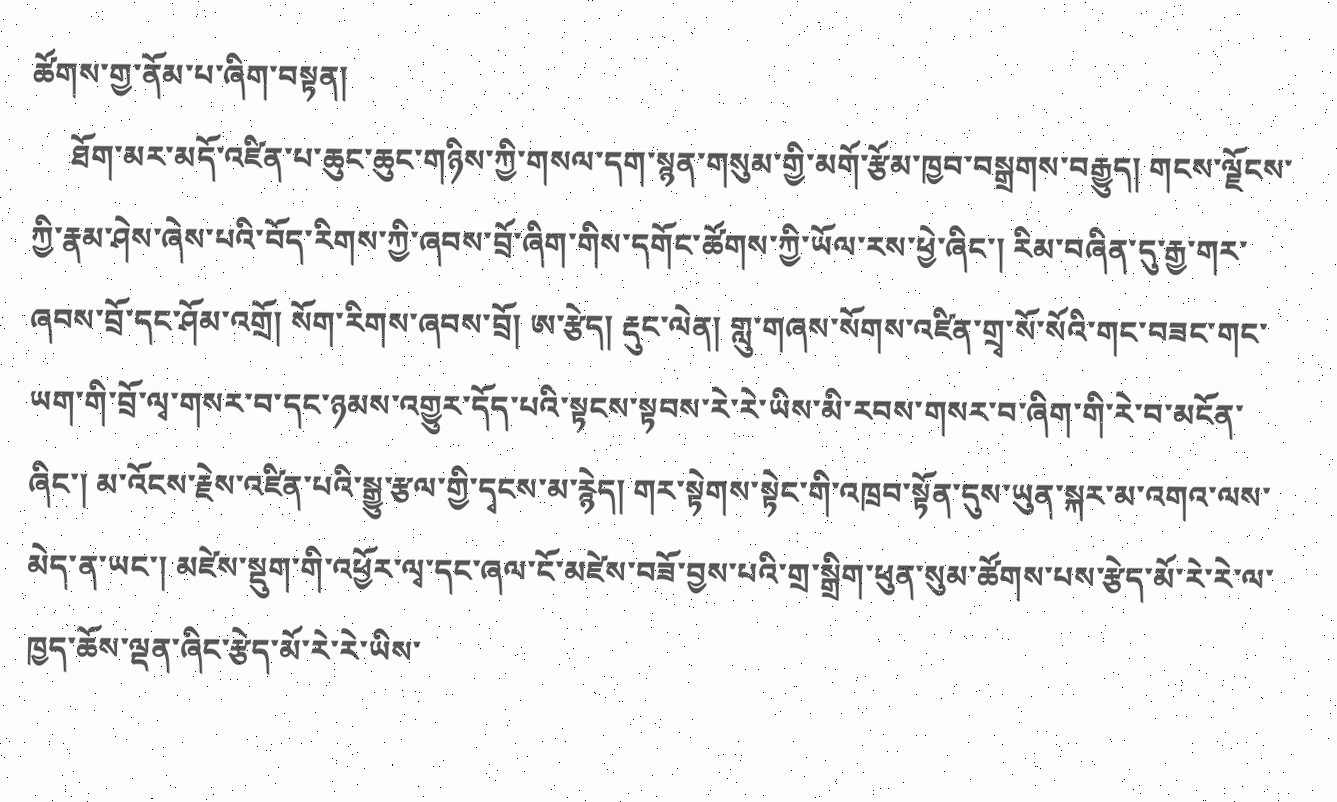ཚོགས་གྱ་ནོམ་པ་ཞིག་བསྟན།
     ཐོག་མར་མདོ་འཛིན་པ་ཆུང་ཆུང་གཉིས་ཀྱི་གསལ་དག་སྙན་གསུམ་གྱི་མགོ་རྩོམ་ཁྱབ་བསྒྲགས་བརྒྱུད། གངས་ལྗོངས་ཀྱི་རྣམ་ཤེས་ཞེས་པའི་བོད་རིགས་ཀྱི་ཞབས་བྲོ་ཞིག་གིས་དགོང་ཚོགས་ཀྱི་ཡོལ་རས་ཕྱེ་ཞིང་། རིམ་བཞིན་དུ་རྒྱ་གར་ཞབས་བྲོ་དང་ཤོམ་འགྲོ། སོག་རིགས་ཞབས་བྲོ། ཨ་རྩེད། རྡུང་ལེན། གླུ་གཞས་སོགས་འཛིན་གྲྭ་སོ་སོའི་གང་བཟང་གང་ཡག་གི་བྲོ་ལྭ་གསར་བ་དང་ཉམས་འགྱུར་དོད་པའི་སྟངས་སྟབས་རེ་རེ་ཡིས་མི་རབས་གསར་བ་ཞིག་གི་རེ་བ་མངོན་ཞིང་། མ་འོངས་རྗེས་འཛིན་པའི་སྒྱུ་རྩལ་གྱི་དྭངས་མ་རྙེད། གར་སྟེགས་སྟེང་གི་འཁྲབ་སྟོན་དུས་ཡུན་སྐར་མ་འགའ་ལས་མེད་ན་ཡང་། མཛེས་སྡུག་གི་འཕྱོར་ལྭ་དང་ཞལ་ངོ་མཛེས་བཟོ་བྱས་པའི་གྲ་སྒྲིག་ཕུན་སུམ་ཚོགས་པས་རྩེད་མོ་རེ་རེ་ལ་ཁྱད་ཆོས་ལྡན་ཞིང་རྩེད་མོ་རེ་རེ་ཡིས་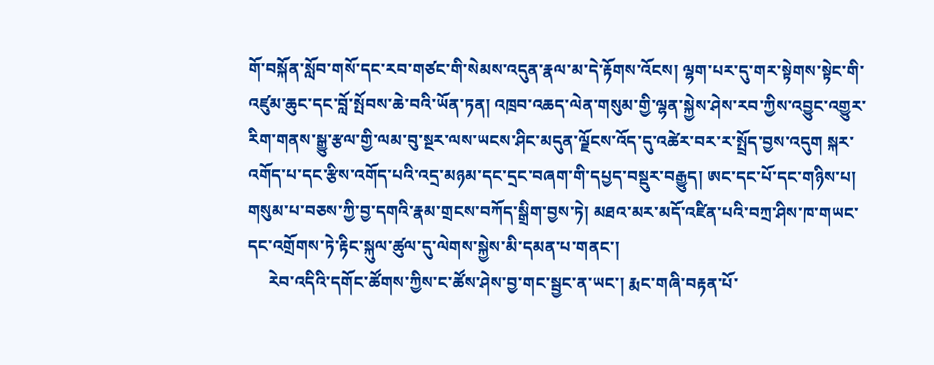གོ་བསྐོན་སློབ་གསོ་དང་རབ་གཙང་གི་སེམས་འདུན་རྣལ་མ་དེ་རྟོགས་འོངས། ལྷག་པར་དུ་གར་སྟེགས་སྟེང་གི་འཛུམ་ཆུང་དང་བློ་སྤོབས་ཆེ་བའི་ཡོན་ཏན། འཁྲབ་འཆད་ལེན་གསུམ་གྱི་ལྷན་སྐྱེས་ཤེས་རབ་ཀྱིས་འབྱུང་འགྱུར་རིག་གནས་སྒྱུ་རྩལ་གྱི་ལམ་བུ་སྔར་ལས་ཡངས་ཤིང་མདུན་ལྗོངས་འོད་དུ་འཚེར་བར་ར་སྤྲོད་བྱས་འདུག སྐར་འགོད་པ་དང་རྩིས་འགོད་པའི་འདྲ་མཉམ་དང་དྲང་བཞག་གི་དཔྱད་བསྡུར་བརྒྱུད། ཨང་དང་པོ་དང་གཉིས་པ། གསུམ་པ་བཅས་ཀྱི་བྱ་དགའི་རྣམ་གྲངས་བཀོད་སྒྲིག་བྱས་ཏེ། མཐའ་མར་མདོ་འཛིན་པའི་བཀྲ་ཤིས་ཁ་གཡང་དང་འགྲོགས་ཏེ་རྟིང་སྐུལ་ཚུལ་དུ་ལེགས་སྐྱེས་མི་དམན་པ་གནང་།
     རེབ་འདིའི་དགོང་ཚོགས་ཀྱིས་ང་ཚོས་ཤེས་བྱ་གང་སྦྱང་ན་ཡང་། རྨང་གཞི་བརྟན་པོ་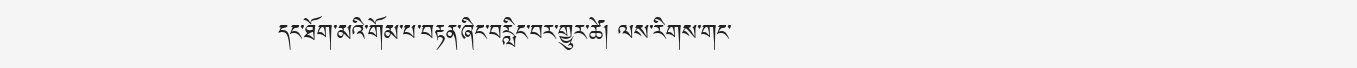དང་ཐོག་མའི་གོམ་པ་བརྟན་ཞིང་བརླིང་བར་གྱུར་ཚེ། ལས་རིགས་གང་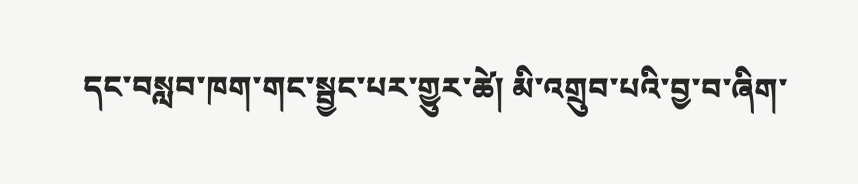དང་བསླབ་ཁག་གང་སྦྱང་པར་གྱུར་ཚེ། མི་འགྲུབ་པའི་བྱ་བ་ཞིག་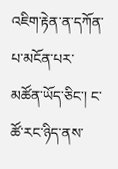འཇིག་རྟེན་ན་དཀོན་པ་མངོན་པར་མཚོན་ཡོད་ཅིང་། ང་ཚོ་རང་ཉིད་ནས་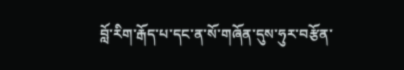བློ་རིག་རྒོད་པ་དང་ན་སོ་གཞོན་དུས་ཧུར་བརྩོན་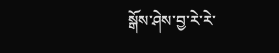སྒོས་ཤེས་བྱ་རེ་རེ་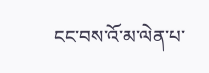ངང་བས་འོ་མ་ལེན་པ་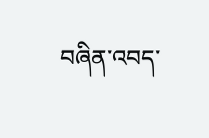བཞིན་འབད་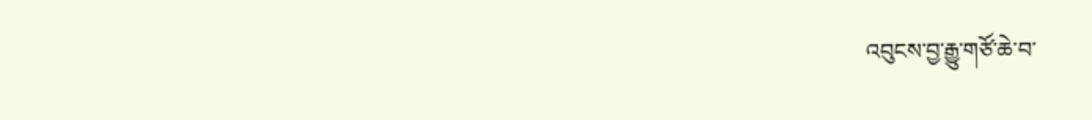འབུངས་བྱ་རྒྱུ་གཙོ་ཆེ་བ་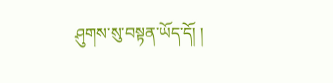ཤུགས་སུ་བསྟན་ཡོད་དོ། །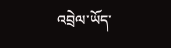འབྲེལ་ཡོད་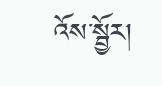འོས་སྦྱོར།